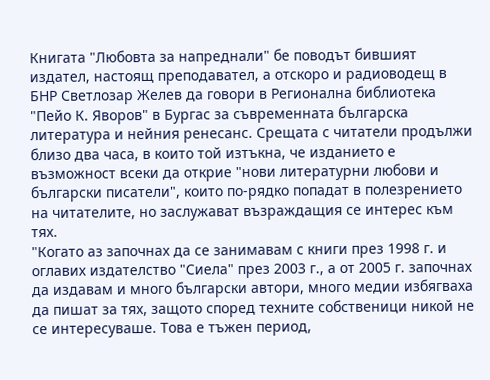Книгата "Любовта за напреднали" бе поводът бившият издател, настоящ преподавател, а отскоро и радиоводещ в БНР Светлозар Желев да говори в Регионална библиотека "Пейо К. Яворов" в Бургас за съвременната българска литература и нейния ренесанс. Срещата с читатели продължи близо два часа, в които той изтъкна, че изданието е възможност всеки да открие "нови литературни любови и български писатели", които по-рядко попадат в полезрението на читателите, но заслужават възраждащия се интерес към тях.
"Когато аз започнах да се занимавам с книги през 1998 г. и оглавих издателство "Сиела" през 2003 г., а от 2005 г. започнах да издавам и много български автори, много медии избягваха да пишат за тях, защото според техните собственици никой не се интересуваше. Това е тъжен период,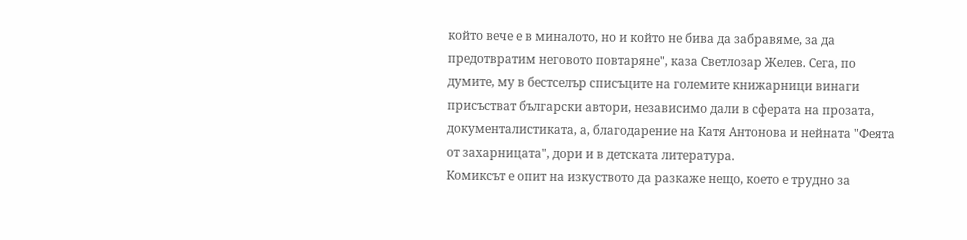който вече е в миналото, но и който не бива да забравяме, за да предотвратим неговото повтаряне", каза Светлозар Желев. Сега, по думите, му в бестселър списъците на големите книжарници винаги присъстват български автори, независимо дали в сферата на прозата, документалистиката, а, благодарение на Катя Антонова и нейната "Феята от захарницата", дори и в детската литература.
Комиксът е опит на изкуството да разкаже нещо, което е трудно за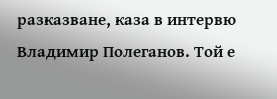разказване, каза в интервю Владимир Полеганов. Той е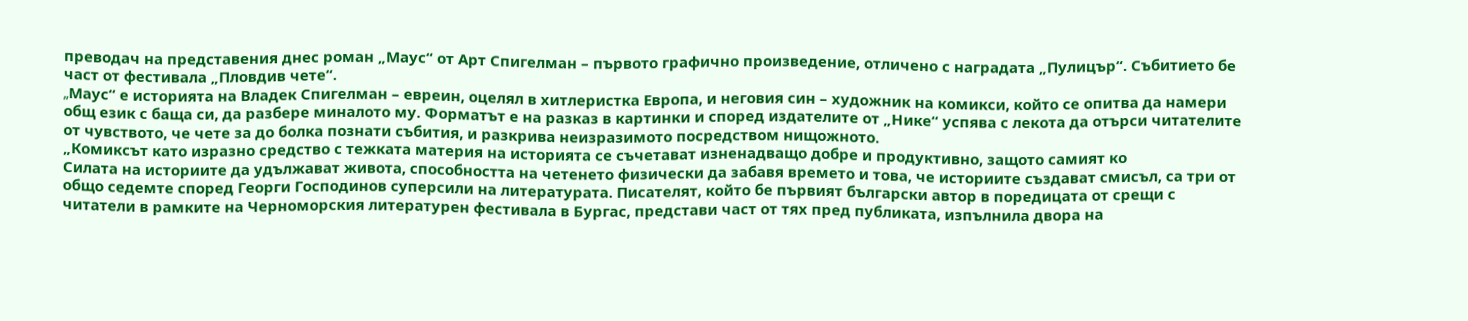преводач на представения днес роман „Маус“ от Арт Спигелман – първото графично произведение, отличено с наградата „Пулицър“. Събитието бе част от фестивала „Пловдив чете“.
„Mаус“ е историята на Владек Спигелман – евреин, оцелял в хитлеристка Европа, и неговия син – художник на комикси, който се опитва да намери общ език с баща си, да разбере миналото му. Форматът е на разказ в картинки и според издателите от „Нике“ успява с лекота да отърси читателите от чувството, че чете за до болка познати събития, и разкрива неизразимото посредством нищожното.
„Комиксът като изразно средство с тежката материя на историята се съчетават изненадващо добре и продуктивно, защото самият ко
Силата на историите да удължават живота, способността на четенето физически да забавя времето и това, че историите създават смисъл, са три от общо седемте според Георги Господинов суперсили на литературата. Писателят, който бе първият български автор в поредицата от срещи с читатели в рамките на Черноморския литературен фестивала в Бургас, представи част от тях пред публиката, изпълнила двора на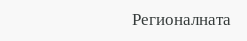Регионалната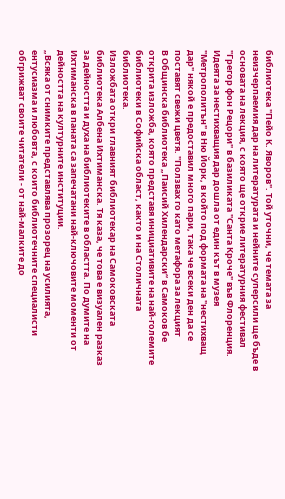библиотека "Пейо К. Яворов". Той уточни, че темата за неизчерпаемия дар на литературата и нейните суперсили ще бъде в основата на лекция, с която ще открие литературния фестивал "Грегор фон Рецори" в базиликата "Санта Кроче" във Флоренция.
Идеята за нестихващия дар дошла от един кът в музея "Метрополитън" в Ню Йорк, в който под формата на "нестихващ дар" някой е предоставил много пари, така че всеки ден да се поставят свежи цветя. "Ползвах го като метафора за лекцият
В Общинска библиотека „Паисий Хилендарски“ в Самоков бе открита изложба, която представя инициативите на най-големите библиотеки в Софийска област, както и на Столичната библиотека.
Изложбата откри главният библиотекар на Самоковската библиотека Албена Ихтиманска. Тя каза, че това е визуален разказ за дейността и духа на библиотеките в областта. По думите на Ихтиманска в паната са запечатани най-ключовите моменти от дейността на културните институции.
„Всяка от снимките представлява прозорец на усилията, ентусиазма и любовта, с които библиотечните специалисти обгрижват своите читатели - от най-малките до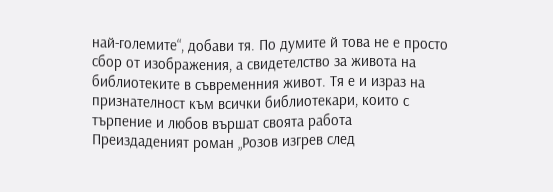най-големите“, добави тя. По думите й това не е просто сбор от изображения, а свидетелство за живота на библиотеките в съвременния живот. Тя е и израз на признателност към всички библиотекари, които с търпение и любов вършат своята работа
Преиздаденият роман „Розов изгрев след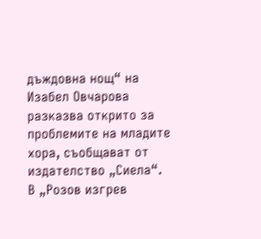дъждовна нощ“ на Изабел Овчарова разказва открито за проблемите на младите хора, съобщават от издателство „Сиела“.
В „Розов изгрев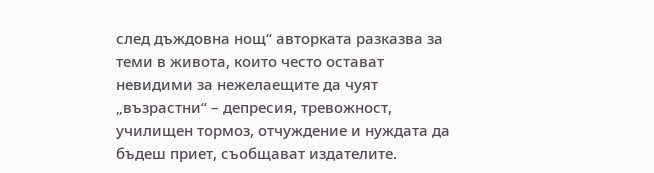след дъждовна нощ“ авторката разказва за теми в живота, които често остават невидими за нежелаещите да чуят „възрастни“ – депресия, тревожност, училищен тормоз, отчуждение и нуждата да бъдеш приет, съобщават издателите.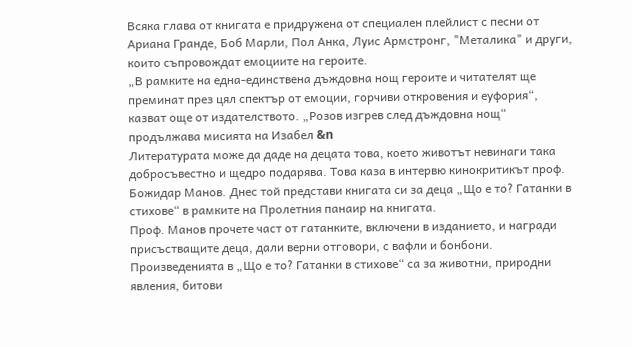Всяка глава от книгата е придружена от специален плейлист с песни от Ариана Гранде, Боб Марли, Пол Анка, Луис Армстронг, "Металика" и други, които съпровождат емоциите на героите.
„В рамките на една-единствена дъждовна нощ героите и читателят ще преминат през цял спектър от емоции, горчиви откровения и еуфория“, казват още от издателството. „Розов изгрев след дъждовна нощ“ продължава мисията на Изабел &n
Литературата може да даде на децата това, което животът невинаги така добросъвестно и щедро подарява. Това каза в интервю кинокритикът проф. Божидар Манов. Днес той представи книгата си за деца „Що е то? Гатанки в стихове“ в рамките на Пролетния панаир на книгата.
Проф. Манов прочете част от гатанките, включени в изданието, и награди присъстващите деца, дали верни отговори, с вафли и бонбони. Произведенията в „Що е то? Гатанки в стихове“ са за животни, природни явления, битови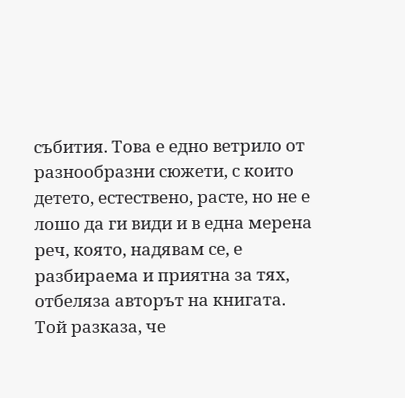събития. Това е едно ветрило от разнообразни сюжети, с които детето, естествено, расте, но не е лошо да ги види и в една мерена реч, която, надявам се, е разбираема и приятна за тях, отбеляза авторът на книгата.
Той разказа, че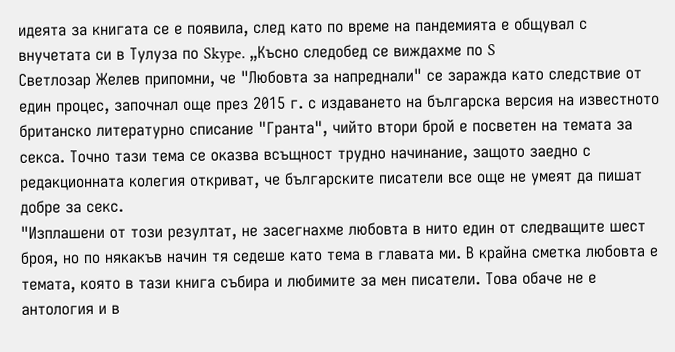идеята за книгата се е появила, след като по време на пандемията е общувал с внучетата си в Тулуза по Skype. „Късно следобед се виждахме по S
Светлозар Желев припомни, че "Любовта за напреднали" се заражда като следствие от един процес, започнал още през 2015 г. с издаването на българска версия на известното британско литературно списание "Гранта", чийто втори брой е посветен на темата за секса. Точно тази тема се оказва всъщност трудно начинание, защото заедно с редакционната колегия откриват, че българските писатели все още не умеят да пишат добре за секс.
"Изплашени от този резултат, не засегнахме любовта в нито един от следващите шест броя, но по някакъв начин тя седеше като тема в главата ми. В крайна сметка любовта е темата, която в тази книга събира и любимите за мен писатели. Това обаче не е антология и в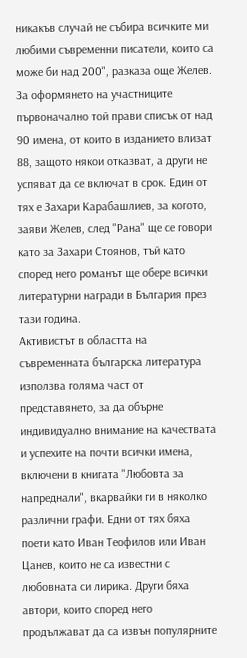никакъв случай не събира всичките ми любими съвременни писатели, които са може би над 200", разказа още Желев.
За оформянето на участниците първоначално той прави списък от над 90 имена, от които в изданието влизат 88, защото някои отказват, а други не успяват да се включат в срок. Един от тях е Захари Карабашлиев, за когото, заяви Желев, след "Рана" ще се говори като за Захари Стоянов, тъй като според него романът ще обере всички литературни награди в България през тази година.
Активистът в областта на съвременната българска литература използва голяма част от представянето, за да обърне индивидуално внимание на качествата и успехите на почти всички имена, включени в книгата "Любовта за напреднали", вкарвайки ги в няколко различни графи. Едни от тях бяха поети като Иван Теофилов или Иван Цанев, които не са известни с любовната си лирика. Други бяха автори, които според него продължават да са извън популярните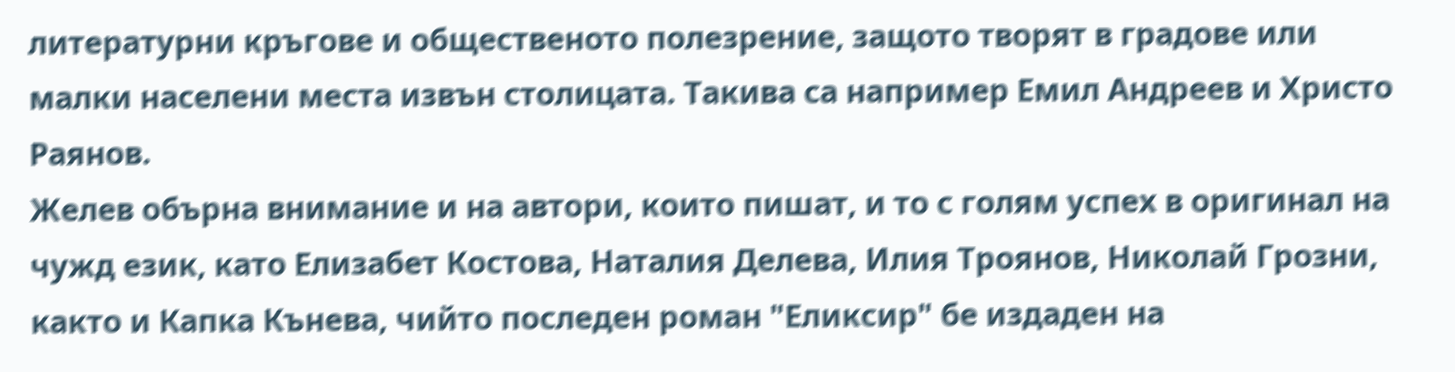литературни кръгове и общественото полезрение, защото творят в градове или малки населени места извън столицата. Такива са например Емил Андреев и Христо Раянов.
Желев обърна внимание и на автори, които пишат, и то с голям успех в оригинал на чужд език, като Елизабет Костова, Наталия Делева, Илия Троянов, Николай Грозни, както и Капка Кънева, чийто последен роман "Еликсир" бе издаден на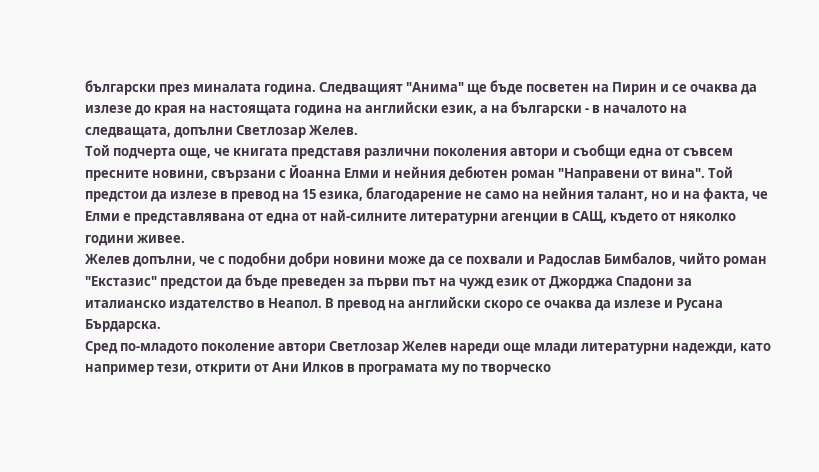български през миналата година. Следващият "Анима" ще бъде посветен на Пирин и се очаква да излезе до края на настоящата година на английски език, а на български - в началото на следващата, допълни Светлозар Желев.
Той подчерта още, че книгата представя различни поколения автори и съобщи една от съвсем пресните новини, свързани с Йоанна Елми и нейния дебютен роман "Направени от вина". Той предстои да излезе в превод на 15 езика, благодарение не само на нейния талант, но и на факта, че Елми е представлявана от една от най-силните литературни агенции в САЩ, където от няколко години живее.
Желев допълни, че с подобни добри новини може да се похвали и Радослав Бимбалов, чийто роман "Екстазис" предстои да бъде преведен за първи път на чужд език от Джорджа Спадони за италианско издателство в Неапол. В превод на английски скоро се очаква да излезе и Русана Бърдарска.
Сред по-младото поколение автори Светлозар Желев нареди още млади литературни надежди, като например тези, открити от Ани Илков в програмата му по творческо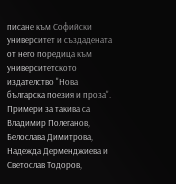писане към Софийски университет и създадената от него поредица към университетското издателство "Нова българска поезия и проза". Примери за такива са Владимир Полеганов, Белослава Димитрова, Надежда Дерменджиева и Светослав Тодоров,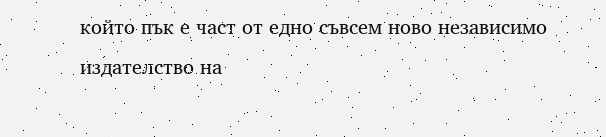който пък е част от едно съвсем ново независимо издателство на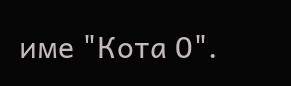име "Кота 0".